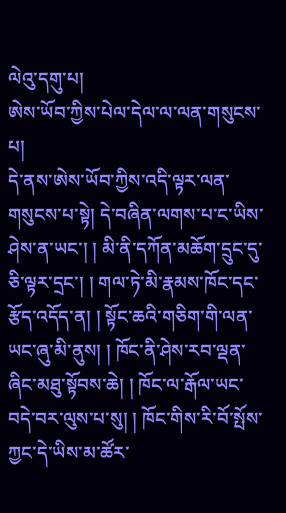ལེའུ་དགུ་པ།
ཨེས་ཡོབ་ཀྱིས་པེལ་དེལ་ལ་ལན་གསུངས་པ།
དེ་ནས་ཨེས་ཡོབ་ཀྱིས་འདི་ལྟར་ལན་གསུངས་པ་སྟེ། དེ་བཞིན་ལགས་པ་ང་ཡིས་ཤེས་ན་ཡང་། ། མི་ནི་དཀོན་མཆོག་དྲུང་དུ་ཅི་ལྟར་དྲང་། ། གལ་ཏེ་མི་རྣམས་ཁོང་དང་རྩོད་འདོད་ན། ། སྟོང་ཆའི་གཅིག་གི་ལན་ཡང་ཞུ་མི་ནུས། ། ཁོང་ནི་ཤེས་རབ་ལྡན་ཞིང་མཐུ་སྟོབས་ཆེ། ། ཁོང་ལ་རྒོལ་ཡང་བདེ་བར་ལུས་པ་སུ། ། ཁོང་གིས་རི་བོ་སྤོས་ཀྱང་དེ་ཡིས་མ་ཚོར་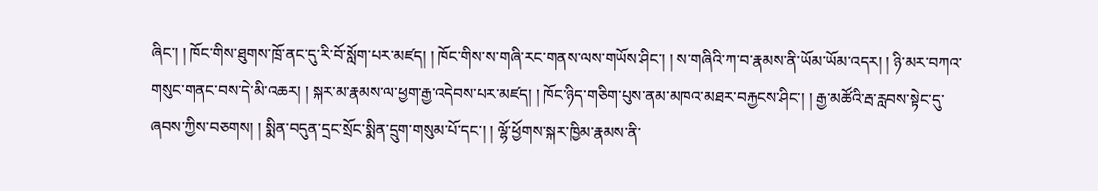ཞིང་། ། ཁོང་གིས་ཐུགས་ཁྲོ་ནང་དུ་རི་བོ་སློག་པར་མཛད། ། ཁོང་གིས་ས་གཞི་རང་གནས་ལས་གཡོས་ཤིང་། ། ས་གཞིའི་ཀ་བ་རྣམས་ནི་ཡོམ་ཡོམ་འདར། ། ཉི་མར་བཀའ་གསུང་གནང་བས་དེ་མི་འཆར། ། སྐར་མ་རྣམས་ལ་ཕྱག་རྒྱ་འདེབས་པར་མཛད། ། ཁོང་ཉིད་གཅིག་པུས་ནམ་མཁའ་མཐར་བརྐྱངས་ཤིང་། ། རྒྱ་མཚོའི་རྦ་རླབས་སྟེང་དུ་ཞབས་ཀྱིས་བཅགས། ། སྨིན་བདུན་དྲང་སྲོང་སྨིན་དྲུག་གསུམ་པོ་དང་། ། ལྷོ་ཕྱོགས་སྐར་ཁྱིམ་རྣམས་ནི་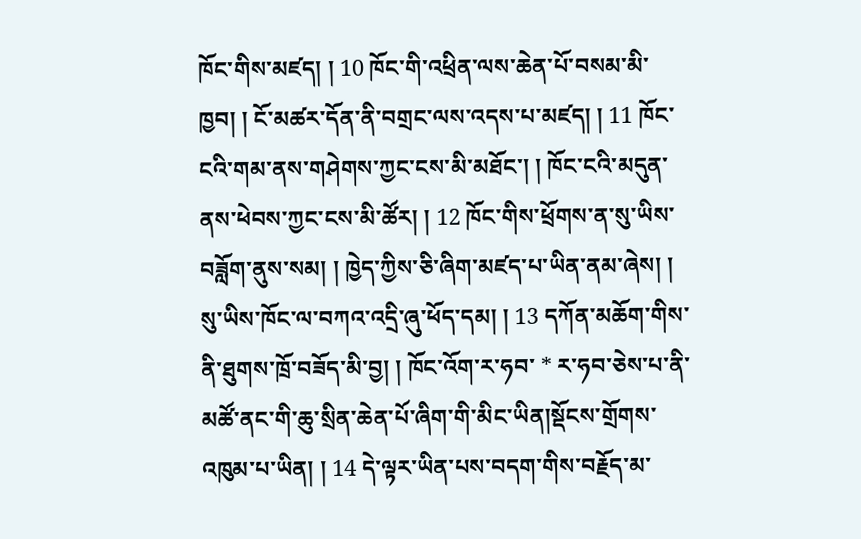ཁོང་གིས་མཛད། ། 10 ཁོང་གི་འཕྲིན་ལས་ཆེན་པོ་བསམ་མི་ཁྱབ། ། ངོ་མཚར་དོན་ནི་བགྲང་ལས་འདས་པ་མཛད། ། 11 ཁོང་ངའི་གམ་ནས་གཤེགས་ཀྱང་ངས་མི་མཐོང་། ། ཁོང་ངའི་མདུན་ནས་ཕེབས་ཀྱང་ངས་མི་ཚོར། ། 12 ཁོང་གིས་ཕྲོགས་ན་སུ་ཡིས་བཟློག་ནུས་སམ། ། ཁྱེད་ཀྱིས་ཅི་ཞིག་མཛད་པ་ཡིན་ནམ་ཞེས། ། སུ་ཡིས་ཁོང་ལ་བཀའ་འདྲི་ཞུ་ཕོད་དམ། ། 13 དཀོན་མཆོག་གིས་ནི་ཐུགས་ཁྲོ་བཟོད་མི་བྱ། ། ཁོང་འོག་ར་ཧབ་ * ར་ཧབ་ཅེས་པ་ནི་མཚོ་ནང་གི་ཆུ་སྲིན་ཆེན་པོ་ཞིག་གི་མིང་ཡིན།སྡོངས་གྲོགས་འཁུམ་པ་ཡིན། ། 14 དེ་ལྟར་ཡིན་པས་བདག་གིས་བརྗོད་མ་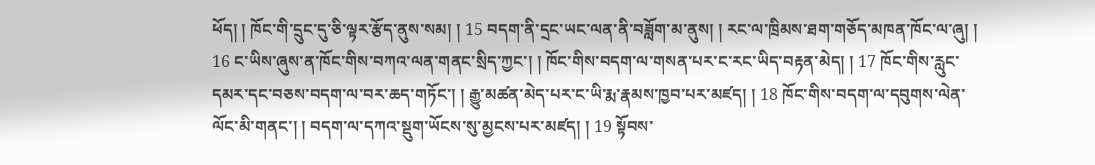ཕོད། ། ཁོང་གི་དྲུང་དུ་ཅི་ལྟར་རྩོད་ནུས་སམ། ། 15 བདག་ནི་དྲང་ཡང་ལན་ནི་བཟློག་མ་ནུས། ། རང་ལ་ཁྲིམས་ཐག་གཅོད་མཁན་ཁོང་ལ་ཞུ། ། 16 ང་ཡིས་ཞུས་ན་ཁོང་གིས་བཀའ་ལན་གནང་སྲིད་ཀྱང་། ། ཁོང་གིས་བདག་ལ་གསན་པར་ང་རང་ཡིད་བརྟན་མེད། ། 17 ཁོང་གིས་རླུང་དམར་དང་བཅས་བདག་ལ་བར་ཆད་གཏོང་། ། རྒྱུ་མཚན་མེད་པར་ང་ཡི་རྨ་རྣམས་ཁྱབ་པར་མཛད། ། 18 ཁོང་གིས་བདག་ལ་དབུགས་ལེན་ལོང་མི་གནང་། ། བདག་ལ་དཀའ་སྡུག་ཡོངས་སུ་མྱངས་པར་མཛད། ། 19 སྟོབས་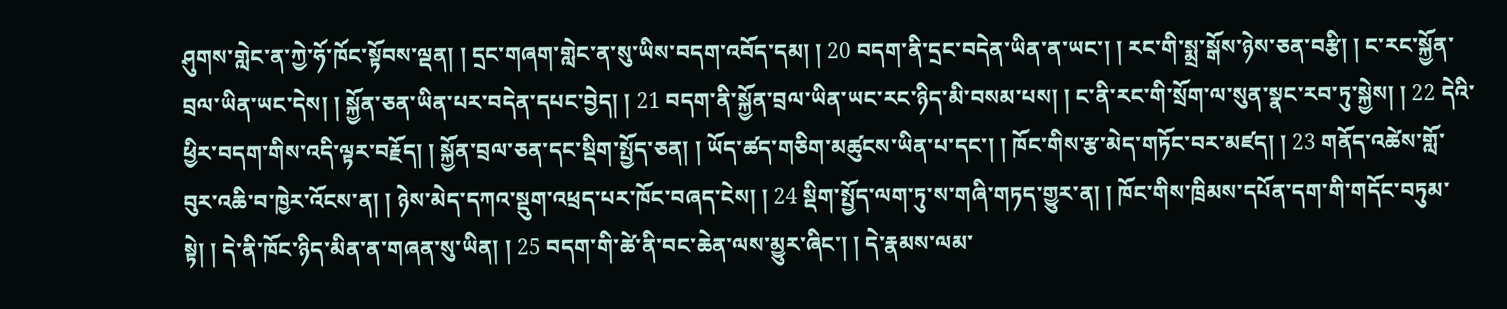ཤུགས་གླེང་ན་ཀྱེ་ཧོ་ཁོང་སྟོབས་ལྡན། ། དྲང་གཞག་གླེང་ན་སུ་ཡིས་བདག་འབོད་དམ། ། 20 བདག་ནི་དྲང་བདེན་ཡིན་ན་ཡང་། ། རང་གི་སྨྲ་སྒོས་ཉེས་ཅན་བརྩི། ། ང་རང་སྐྱོན་བྲལ་ཡིན་ཡང་དེས། ། སྐྱོན་ཅན་ཡིན་པར་བདེན་དཔང་བྱེད། ། 21 བདག་ནི་སྐྱོན་བྲལ་ཡིན་ཡང་རང་ཉིད་མི་བསམ་པས། ། ང་ནི་རང་གི་སྲོག་ལ་སུན་སྣང་རབ་ཏུ་སྐྱེས། ། 22 དེའི་ཕྱིར་བདག་གིས་འདི་ལྟར་བརྗོད། ། སྐྱོན་བྲལ་ཅན་དང་སྡིག་སྤྱོད་ཅན། ། ཡོད་ཚད་གཅིག་མཚུངས་ཡིན་པ་དང་། ། ཁོང་གིས་རྩ་མེད་གཏོང་བར་མཛད། ། 23 གནོད་འཚེས་གློ་བུར་འཆི་བ་ཁྱེར་འོངས་ན། ། ཉེས་མེད་དཀའ་སྡུག་འཕྲད་པར་ཁོང་བཞད་ངེས། ། 24 སྡིག་སྤྱོད་ལག་ཏུ་ས་གཞི་གཏད་གྱུར་ན། ། ཁོང་གིས་ཁྲིམས་དཔོན་དག་གི་གདོང་བཏུམ་སྟེ། ། དེ་ནི་ཁོང་ཉིད་མིན་ན་གཞན་སུ་ཡིན། ། 25 བདག་གི་ཚེ་ནི་བང་ཆེན་ལས་མྱུར་ཞིང་། ། དེ་རྣམས་ལམ་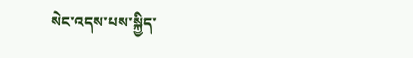སེང་འདས་པས་སྐྱིད་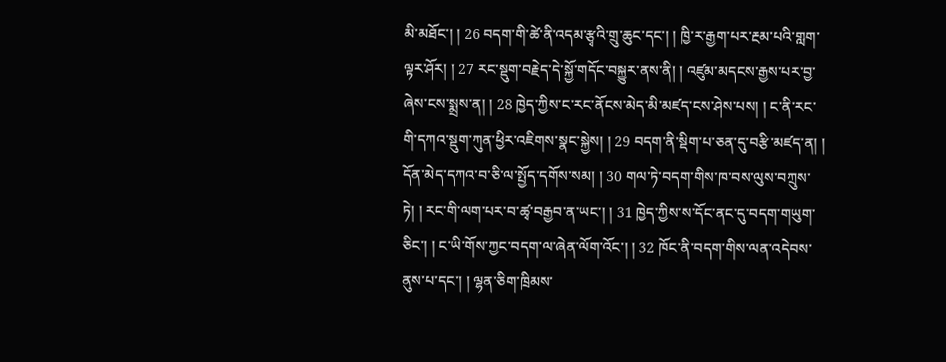མི་མཐོང་། ། 26 བདག་གི་ཚེ་ནི་འདམ་རྩྭའི་གྲུ་ཆུང་དང་། ། ཁྱི་ར་རྒྱག་པར་རྔམ་པའི་གླག་ལྟར་ཤོར། ། 27 རང་སྡུག་བརྗེད་དེ་སྐྱོ་གདོང་བསྐྱུར་ནས་ནི། ། འཛུམ་མདངས་རྒྱས་པར་བྱ་ཞེས་ངས་སྨྲས་ན། ། 28 ཁྱེད་ཀྱིས་ང་རང་ནོངས་མེད་མི་མཛད་ངས་ཤེས་པས། ། ང་ནི་རང་གི་དཀའ་སྡུག་ཀུན་ཕྱིར་འཇིགས་སྣང་སྐྱེས། ། 29 བདག་ནི་སྡིག་པ་ཅན་དུ་བརྩི་མཛད་ན། ། དོན་མེད་དཀའ་བ་ཅི་ལ་སྤྱོད་དགོས་སམ། ། 30 གལ་ཏེ་བདག་གིས་ཁ་བས་ལུས་བཀྲུས་ཏེ། ། རང་གི་ལག་པར་བ་ཚྭ་བརྒྱབ་ན་ཡང་། ། 31 ཁྱེད་ཀྱིས་ས་དོང་ནང་དུ་བདག་གཡུག་ཅིང་། ། ང་ཡི་གོས་ཀྱང་བདག་ལ་ཞེན་ལོག་འོང་། ། 32 ཁོང་ནི་བདག་གིས་ལན་འདེབས་ནུས་པ་དང་། ། ལྷན་ཅིག་ཁྲིམས་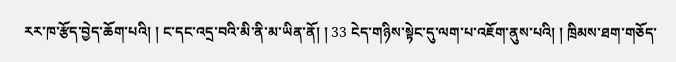རར་ཁ་རྩོད་བྱེད་ཆོག་པའི། ། ང་དང་འདྲ་བའི་མི་ནི་མ་ཡིན་ནོ། ། 33 ངེད་གཉིས་སྟེང་དུ་ལག་པ་འཇོག་ནུས་པའི། ། ཁྲིམས་ཐག་གཅོད་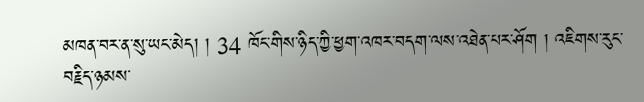མཁན་བར་ན་སུ་ཡང་མེད། ། 34 ཁོང་གིས་ཉིད་ཀྱི་ཕྱག་འཁར་བདག་ལས་འཐེན་པར་ཤོག ། འཇིགས་རུང་བརྗིད་ཉམས་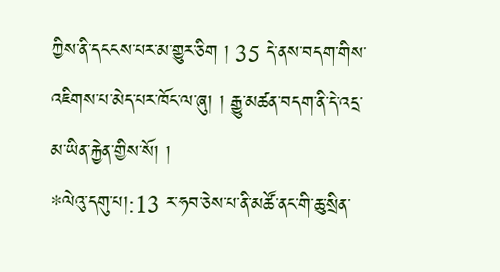ཀྱིས་ནི་དངངས་པར་མ་གྱུར་ཅིག ། 35 དེ་ནས་བདག་གིས་འཇིགས་པ་མེད་པར་ཁོང་ལ་ཞུ། ། རྒྱུ་མཚན་བདག་ནི་དེ་འདྲ་མ་ཡིན་རྐྱེན་གྱིས་སོ། །
*ལེའུ་དགུ་པ།:13 ར་ཧབ་ཅེས་པ་ནི་མཚོ་ནང་གི་ཆུ་སྲིན་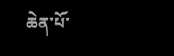ཆེན་པོ་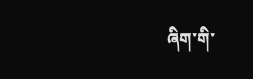ཞིག་གི་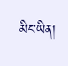མིང་ཡིན།